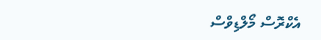އެކްރޮސް މޯލްޑިވްސް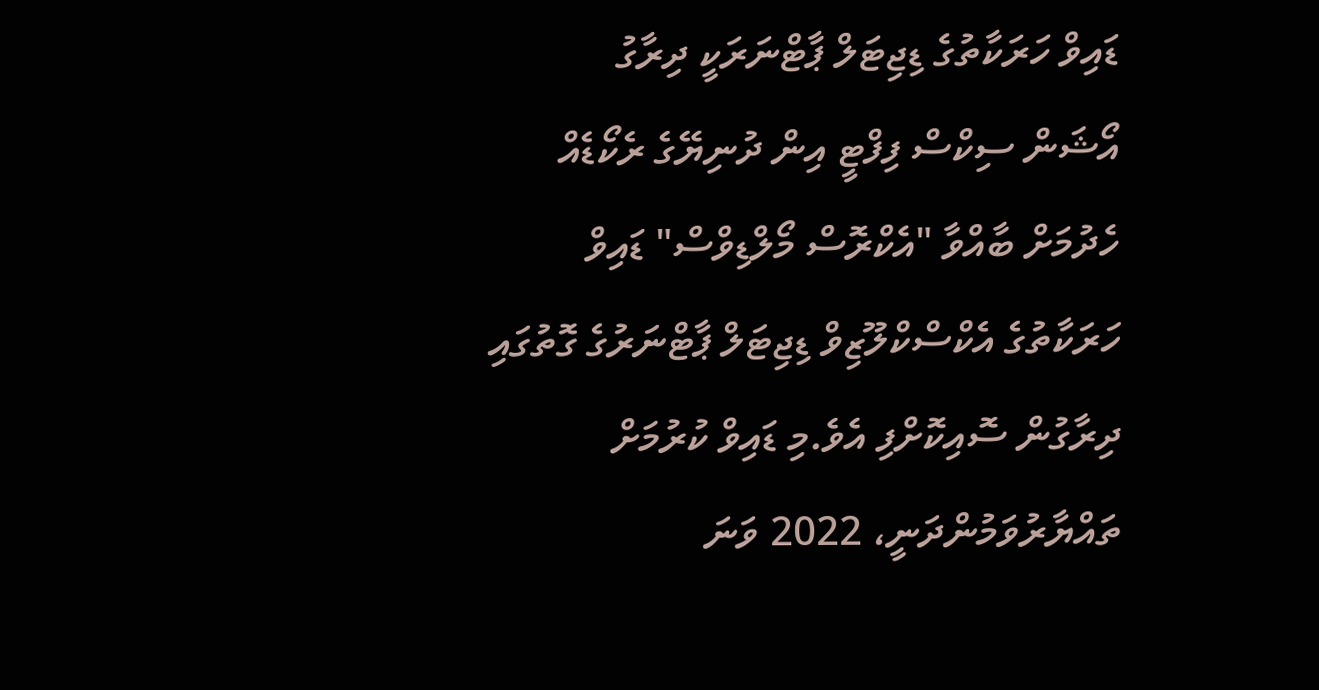ޑައިވް ހަރަކާތުގެ ޑިޖިޓަލް ޕާޓްނަރަކީ ދިރާގު
އޯޝަން ސިކްސް ފިފްޓީ އިން ދުނިޔޭގެ ރެކޯޑެއް ހެދުމަށް ބާއްވާ "އެކްރޮސް މޯލްޑިވްސް" ޑައިވް ހަރަކާތުގެ އެކްސްކްލޫޒިވް ޑިޖިޓަލް ޕާޓްނަރުގެ ގޮތުގައި ދިރާގުން ސޮއިކޮށްފި އެވެ.މި ޑައިވް ކުރުމަށް ތައްޔާރުވަމުންދަނީ، 2022 ވަނަ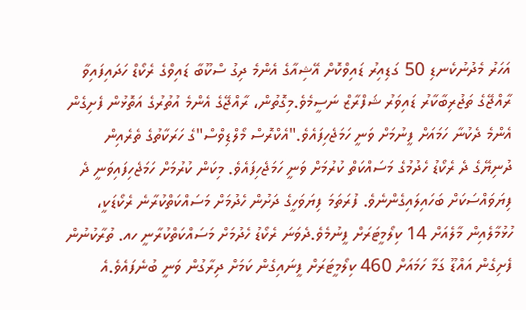އަހަރު މެދުނުކެނޑި 50 ގަޑިއިރު ޑައިވްކޮށް އޭޝިއާގެ އެންމެ ދިގު ސްކޫބާ ޑައިވްގެ ރެކޯޑް ހަދައިފައިވާ ރާއްޖޭގެ ތަޖުރިބާކާރު ޑައިވަރު ޝަފްރާޒް ނަސީމެވެ.މިގޮތުން، ރާއްޖޭގެ އެންމެ އުތުރުގެ އަތޮޅުން ފެށިގެން އެންމެ ދެކުނާ ހަމައަށް ފީނުމަށް ވަނީ ހަމަޖެހިފައެވެ."އެކްރޮސް މޯލްޑިވްސް"ގެ ހަރަކާތުގެ ތެރެއިން ދުނިޔޭގެ ދެ ރެކޯޑު ހެދުމުގެ މަސައްކަތް ކުރުމަށް ވަނީ ހަމަޖެހިފައެވެ. މިކަން ކުރުމަށް ހަމަޖެހިފައިވަނީ ދެ ފިޔަވައްސަކަށް ބަހައިލައިގެންނެވެ. ފުރަތަމަ ފިޔަވަހީގެ ދަށުން ހެދުމަށް މަސައްކަތްކުރާނެ ރެކޯޑަކީ، ހުޅުމާލެއިން މާލެއަށް 14 ކިލޯމީޓަރަށް ފީނުމެވެ.ދެވަނަ ރެކޯޑު ހެދުމަށް މަސައްކަތްކުރާނީ ހއ. ތުރާކުނުން ފެށިގެން އައްޑޫ ގަމާ ހަމައަށް 460 ކިލޯމީޓަރަށް ފީނައިގެން ކަމަށް ދިރާގުން ވަނީ ބުނެފައެވެ.އެ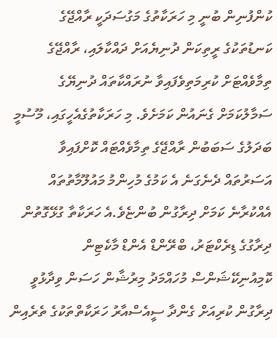ކުންފުނިން ބުނީ މި ހަރަކާތުގެ މަގުސަދަކީ ރާއްޖޭގެ ކަނޑުތަކުގެ ރީތިކަން ދުނިޔެއަށް ދައްކާލައި، ރާއްޖޭގެ ތިމާވެއްޓަށް ކުރިމަތިވެފައިވާ ނުރައްކާތައް ދުނިޔޭގެ ސަމާލުކަމަށް ގެނައުން ކަމަށެވެ. މި ހަރަކާތުގެއެހީގައި، މޫސުމީ ބަދަލުގެ ސަބަބުން ރާއްޖޭގެ ތިމާވެއްޓައް ކޮށްފައިވާ އަސަރުތައް ދެނެގަނެ އެ ކަމުގެ މުހިންމު މައުލޫމާތުތައް އެއްކުރާނެ ކަމަށް ދިރާގުން ބުންޏެވެ.އެ ހަރަކާތާ ގުޅޭގޮތުން ދިރާގުގެ ޑިރެކްޓަރު، ބްރޭންޑް އެންޑް މާކެޓިން ކޮމިއުނިކޭޝަންސް މުހައްމަދު މިރުޝާން ހަސަން ވިދާޅުވީ ދިރާގުން ކުރިއަށް ގެންދާ ސީއެސްއާރު ހަރަކާތްތަކުގެ ތެރެއިން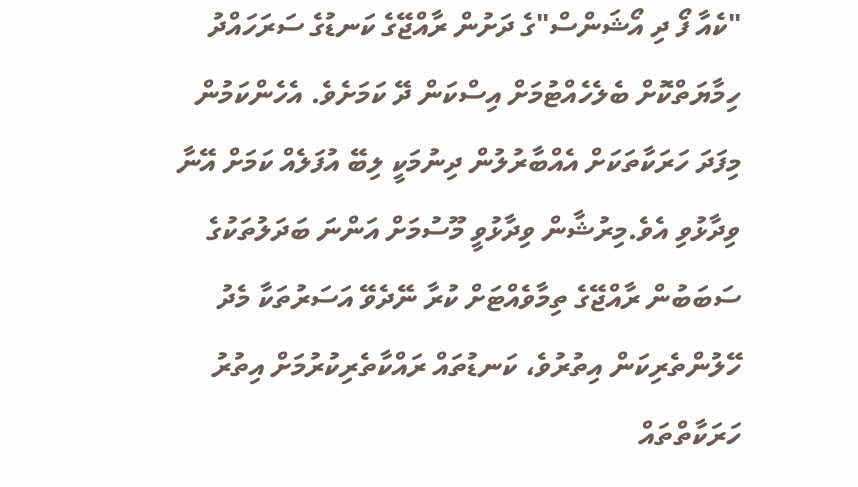"ކެއާ ފޯ ދި އޯޝަންސް"ގެ ދަށުން ރާއްޖޭގެ ކަނޑުގެ ސަރަހައްދު ހިމާޔަތްކޮށް ބެލެހެއްޓުމަށް އިސްކަން ދޭ ކަމަށެވެ. އެހެންކަމުން މިފަދަ ހަރަކާތަކަށް އެއްބާރުލުން ދިނުމަކީ ލިބޭ އުފަލެއް ކަމަށް އޭނާ ވިދާޅުވި އެވެ.މިރުޝާން ވިދާޅުވީ މޫސުމަށް އަންނަ ބަދަލުތަކުގެ ސަބަބުން ރާއްޖޭގެ ތިމާވެއްޓަށް ކުރާ ނޭދެވޭ އަސަރުތަކާ މެދު ހޭލުންތެރިކަން އިތުރުވެ، ކަނޑުތައް ރައްކާތެރިކުރުމަށް އިތުރު ހަރަކާތްތައް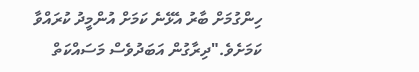ހިންގުމަށް ބާރު އެޅޭނެ ކަމަށް އުންމީދު ކުރައްވާ ކަމަށެވެ."ދިރާގުން އަބަދުވެސް މަސައްކަތް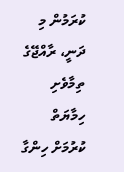ކުރަމުން މި ދަނީ، ރާއްޖޭގެ ތިމާވެށި ހިމާޔަތް ކުރުމަށް ހިންގާ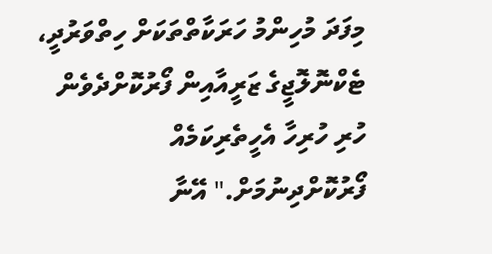މިފަދަ މުހިންމު ހަރަކާތްތަކަށް ހިތްވަރުދީ، ޓެކްނޮލޮޖީގެ ޒަރީއާއިން ފޯރުކޮށްދެވެން ހުރި ހުރިހާ އެހީތެރިކަމެއް ފޯރުކޮށްދިނުމަށް." އޭނާ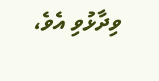ވިދާޅުވި އެވެ،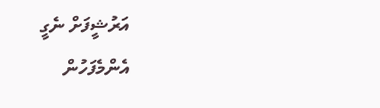އަރުޝީފަށް ނެގީ
އެންމެފަހުން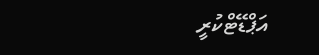އަޕްޑޭޓްކުރީ